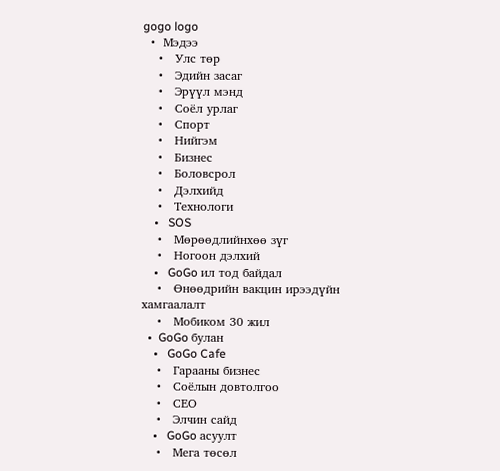gogo logo
  •  Мэдээ
    •   Улс төр
    •   Эдийн засаг
    •   Эрүүл мэнд
    •   Соёл урлаг
    •   Спорт
    •   Нийгэм
    •   Бизнес
    •   Боловсрол
    •   Дэлхийд
    •   Технологи
    •   SOS
    •   Мөрөөдлийнхөө зүг
    •   Ногоон дэлхий
    •   GoGo ил тод байдал
    •   Өнөөдрийн вакцин ирээдүйн хамгаалалт
    •   Мобиком 30 жил
  •  GoGo булан
    •   GoGo Cafe
    •   Гарааны бизнес
    •   Соёлын довтолгоо
    •   СEO
    •   Элчин сайд
    •   GoGo асуулт
    •   Мега төсөл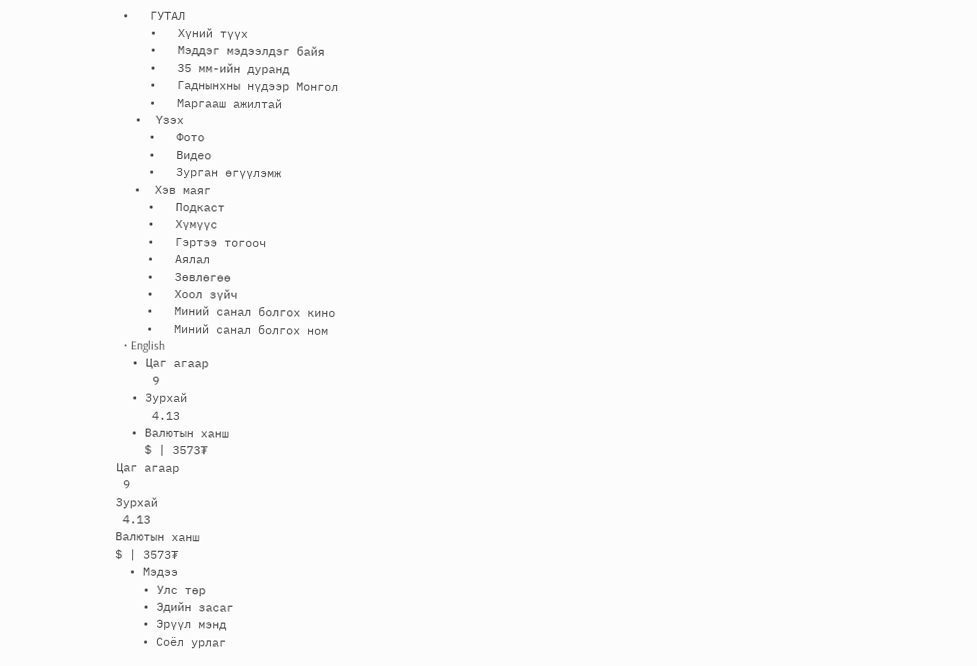•   ГУТАЛ
    •   Хүний түүх
    •   Мэддэг мэдээлдэг байя
    •   35 мм-ийн дуранд
    •   Гаднынхны нүдээр Монгол
    •   Маргааш ажилтай
  •  Үзэх
    •   Фото
    •   Видео
    •   Зурган өгүүлэмж
  •  Хэв маяг
    •   Подкаст
    •   Хүмүүс
    •   Гэртээ тогооч
    •   Аялал
    •   Зөвлөгөө
    •   Хоол зүйч
    •   Миний санал болгох кино
    •   Миний санал болгох ном
  • English
  • Цаг агаар
     9
  • Зурхай
     4.13
  • Валютын ханш
    $ | 3573₮
Цаг агаар
 9
Зурхай
 4.13
Валютын ханш
$ | 3573₮
  • Мэдээ
    • Улс төр
    • Эдийн засаг
    • Эрүүл мэнд
    • Соёл урлаг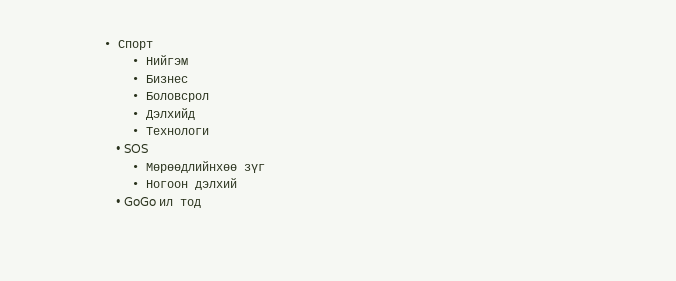• Спорт
    • Нийгэм
    • Бизнес
    • Боловсрол
    • Дэлхийд
    • Технологи
    • SOS
    • Мөрөөдлийнхөө зүг
    • Ногоон дэлхий
    • GoGo ил тод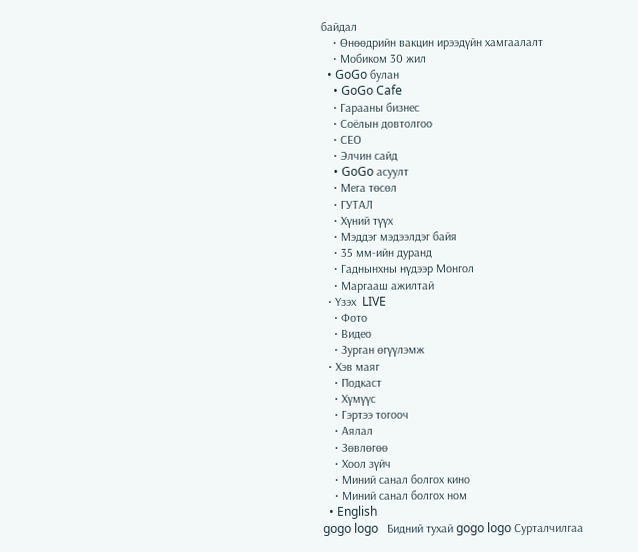байдал
    • Өнөөдрийн вакцин ирээдүйн хамгаалалт
    • Мобиком 30 жил
  • GoGo булан
    • GoGo Cafe
    • Гарааны бизнес
    • Соёлын довтолгоо
    • СEO
    • Элчин сайд
    • GoGo асуулт
    • Мега төсөл
    • ГУТАЛ
    • Хүний түүх
    • Мэддэг мэдээлдэг байя
    • 35 мм-ийн дуранд
    • Гаднынхны нүдээр Монгол
    • Маргааш ажилтай
  • Үзэх  LIVE
    • Фото
    • Видео
    • Зурган өгүүлэмж
  • Хэв маяг
    • Подкаст
    • Хүмүүс
    • Гэртээ тогооч
    • Аялал
    • Зөвлөгөө
    • Хоол зүйч
    • Миний санал болгох кино
    • Миний санал болгох ном
  • English
gogo logo   Бидний тухай gogo logo Сурталчилгаа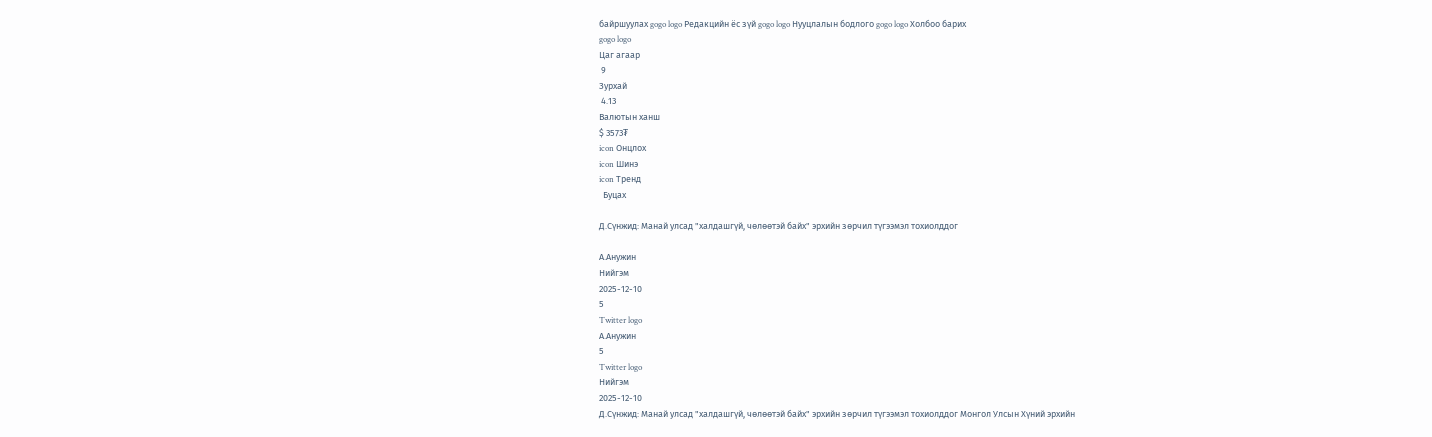байршуулах gogo logo Редакцийн ёс зүй gogo logo Нууцлалын бодлого gogo logo Холбоо барих
gogo logo
Цаг агаар
 9
Зурхай
 4.13
Валютын ханш
$ 3573₮
icon Онцлох
icon Шинэ
icon Тренд
  Буцах

Д.Сүнжид: Манай улсад "халдашгүй, чөлөөтэй байх" эрхийн зөрчил түгээмэл тохиолддог

А.Анужин
Нийгэм
2025-12-10
5
Twitter logo
А.Анужин
5
Twitter logo
Нийгэм
2025-12-10
Д.Сүнжид: Манай улсад "халдашгүй, чөлөөтэй байх" эрхийн зөрчил түгээмэл тохиолддог Монгол Улсын Хүний эрхийн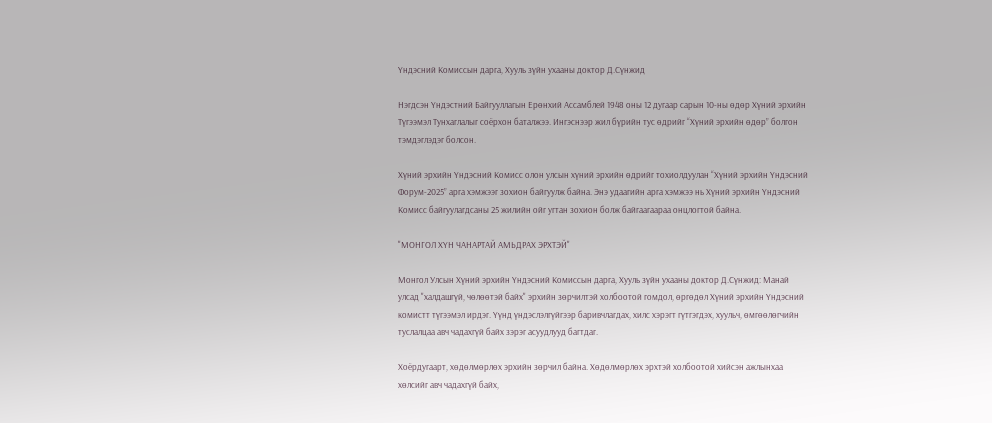Үндэсний Комиссын дарга, Хууль зүйн ухааны доктор Д.Сүнжид

Нэгдсэн Үндэстний Байгууллагын Ерөнхий Ассамблей 1948 оны 12 дугаар сарын 10-ны өдөр Хүний эрхийн Түгээмэл Тунхаглалыг соёрхон баталжээ. Ингэснээр жил бүрийн тус өдрийг “Хүний эрхийн өдөр” болгон тэмдэглэдэг болсон.

Хүний эрхийн Үндэсний Комисс олон улсын хүний эрхийн өдрийг тохиолдуулан “Хүний эрхийн Үндэсний Форум-2025” арга хэмжээг зохион байгуулж байна. Энэ удаагийн арга хэмжээ нь Хүний эрхийн Үндэсний Комисс байгуулагдсаны 25 жилийн ойг угтан зохион болж байгаагаараа онцлогтой байна.

"МОНГОЛ ХҮН ЧАНАРТАЙ АМЬДРАХ ЭРХТЭЙ"

Монгол Улсын Хүний эрхийн Үндэсний Комиссын дарга, Хууль зүйн ухааны доктор Д.Сүнжид: Манай улсад "халдашгүй, чөлөөтэй байх" эрхийн зөрчилтэй холбоотой гомдол, өргөдөл Хүний эрхийн Үндэсний комистт түгээмэл ирдэг. Үүнд үндэслэлгүйгээр баривчлагдах, хилс хэрэгт гүтгэгдэх, хуульч, өмгөөлөгчийн туслалцаа авч чадахгүй байх зэрэг асуудлууд багтдаг.

Хоёрдугаарт, хөдөлмөрлөх эрхийн зөрчил байна. Хөдөлмөрлөх эрхтэй холбоотой хийсэн ажлынхаа хөлсийг авч чадахгүй байх,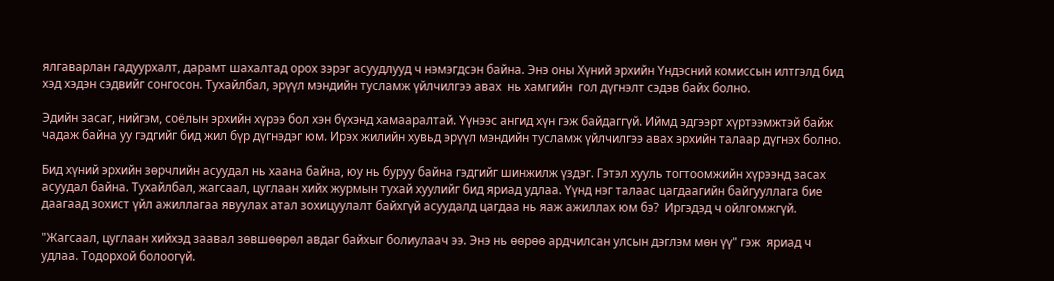ялгаварлан гадуурхалт, дарамт шахалтад орох зэрэг асуудлууд ч нэмэгдсэн байна. Энэ оны Хүний эрхийн Үндэсний комиссын илтгэлд бид хэд хэдэн сэдвийг сонгосон. Тухайлбал, эрүүл мэндийн тусламж үйлчилгээ авах  нь хамгийн  гол дүгнэлт сэдэв байх болно.

Эдийн засаг, нийгэм, соёлын эрхийн хүрээ бол хэн бүхэнд хамааралтай. Үүнээс ангид хүн гэж байдаггүй. Иймд эдгээрт хүртээмжтэй байж чадаж байна уу гэдгийг бид жил бүр дүгнэдэг юм. Ирэх жилийн хувьд эрүүл мэндийн тусламж үйлчилгээ авах эрхийн талаар дүгнэх болно.

Бид хүний эрхийн зөрчлийн асуудал нь хаана байна, юу нь буруу байна гэдгийг шинжилж үздэг. Гэтэл хууль тогтоомжийн хүрээнд засах асуудал байна. Тухайлбал, жагсаал, цуглаан хийх журмын тухай хуулийг бид яриад удлаа. Үүнд нэг талаас цагдаагийн байгууллага бие даагаад зохист үйл ажиллагаа явуулах атал зохицуулалт байхгүй асуудалд цагдаа нь яаж ажиллах юм бэ?  Иргэдэд ч ойлгомжгүй.

"Жагсаал, цуглаан хийхэд заавал зөвшөөрөл авдаг байхыг болиулаач ээ. Энэ нь өөрөө ардчилсан улсын дэглэм мөн үү" гэж  яриад ч удлаа. Тодорхой болоогүй.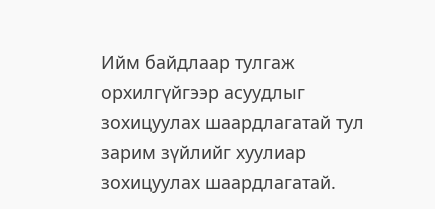Ийм байдлаар тулгаж орхилгүйгээр асуудлыг зохицуулах шаардлагатай тул зарим зүйлийг хуулиар зохицуулах шаардлагатай.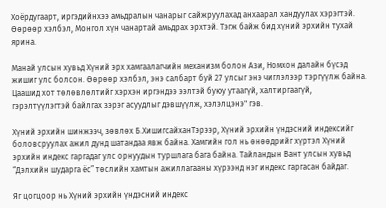Хоёрдугаарт, иргэдийнхээ амьдралын чанарыг сайжруулахад анхаарал хандуулах хэрэгтэй. Өөрөөр хэлбэл, Монгол хүн чанартай амьдрах эрхтэй. Тэгж байж бид хүний эрхийн тухай ярина.

Манай улсын хувьд Хүний эрх хамгаалагчийн механизм болон Ази, Номхон далайн бүсэд жишиг улс болсон. Өөрөөр хэлбэл, энэ салбарт буй 27 улсыг энэ чиглэлээр тэргүүлж байна. Цаашид хот төлөвлөлтийг хэрхэн иргэндээ ээлтэй буюу утаагүй, халтиргаагүй, гэрэлтүүлэгтэй байлгах зэрэг асуудлыг дэвшүүлж, хэлэлцэнэ" гэв.

Хүний эрхийн шинжээч, зөвлөх Б.ХишигсайханТэрээр, Хүний эрхийн үндэсний индексийг боловсруулах ажил дунд шатандаа явж байна. Хамгийн гол нь өнөөдрийг хүртэл Хүний эрхийн индекс гаргадаг улс орнуудын туршлага бага байна. Тайландын Вант улсын хувьд “Дэлхийн шударга ёс” төслийн хамтын ажиллагааны хүрээнд нэг индекс гаргасан байдаг.

Яг цогцоор нь Хүний эрхийн үндэсний индекс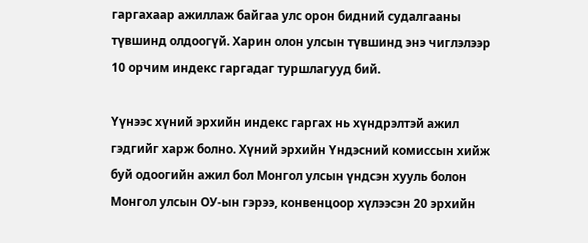гаргахаар ажиллаж байгаа улс орон бидний судалгааны түвшинд олдоогүй. Харин олон улсын түвшинд энэ чиглэлээр 10 орчим индекс гаргадаг туршлагууд бий.

Үүнээс хүний эрхийн индекс гаргах нь хүндрэлтэй ажил гэдгийг харж болно. Хүний эрхийн Үндэсний комиссын хийж буй одоогийн ажил бол Монгол улсын үндсэн хууль болон Монгол улсын ОУ-ын гэрээ, конвенцоор хүлээсэн 20 эрхийн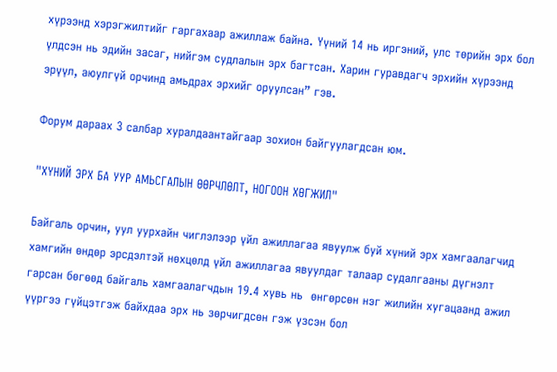хүрээнд хэрэгжилтийг гаргахаар ажиллаж байна. Үүний 14 нь иргэний, улс төрийн эрх бол үлдсэн нь эдийн засаг, нийгэм судлалын эрх багтсан. Харин гуравдагч эрхийн хүрээнд эрүүл, аюулгүй орчинд амьдрах эрхийг оруулсан” гэв.

Форум дараах 3 салбар хуралдаантайгаар зохион байгуулагдсан юм.

"ХҮНИЙ ЭРХ БА УУР АМЬСГАЛЫН ӨӨРЧЛӨЛТ, НОГООН ХӨГЖИЛ"

Байгаль орчин, уул уурхайн чиглэлээр үйл ажиллагаа явуулж буй хүний эрх хамгаалагчид хамгийн өндөр эрсдэлтэй нөхцөлд үйл ажиллагаа явуулдаг талаар судалгааны дүгнэлт гарсан бөгөөд байгаль хамгаалагчдын 19.4 хувь нь  өнгөрсөн нэг жилийн хугацаанд ажил үүргээ гүйцэтгэж байхдаа эрх нь зөрчигдсөн гэж үзсэн бол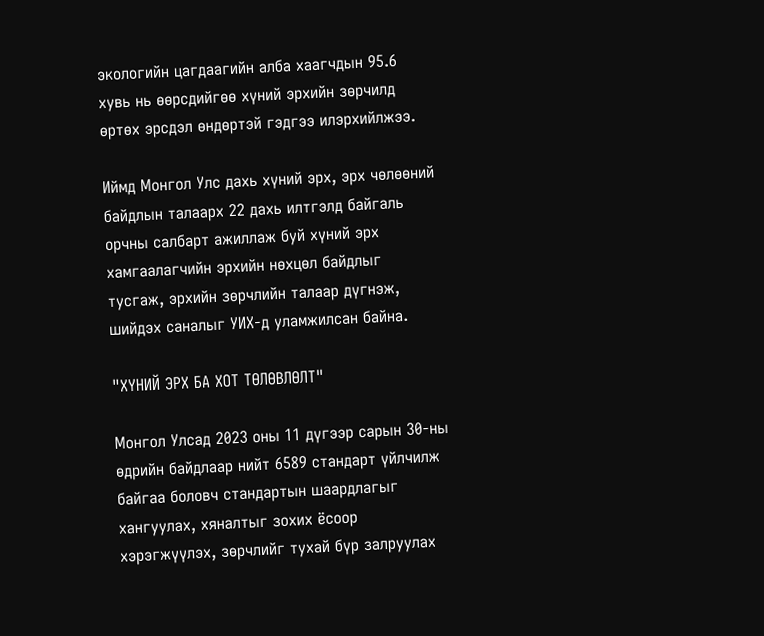экологийн цагдаагийн алба хаагчдын 95.6 хувь нь өөрсдийгөө хүний эрхийн зөрчилд өртөх эрсдэл өндөртэй гэдгээ илэрхийлжээ.

Иймд Монгол Улс дахь хүний эрх, эрх чөлөөний байдлын талаарх 22 дахь илтгэлд байгаль орчны салбарт ажиллаж буй хүний эрх хамгаалагчийн эрхийн нөхцөл байдлыг тусгаж, эрхийн зөрчлийн талаар дүгнэж, шийдэх саналыг УИХ-д уламжилсан байна.

"ХҮНИЙ ЭРХ БА ХОТ ТӨЛӨВЛӨЛТ"

Монгол Улсад 2023 оны 11 дүгээр сарын 30-ны өдрийн байдлаар нийт 6589 стандарт үйлчилж байгаа боловч стандартын шаардлагыг хангуулах, хяналтыг зохих ёсоор хэрэгжүүлэх, зөрчлийг тухай бүр залруулах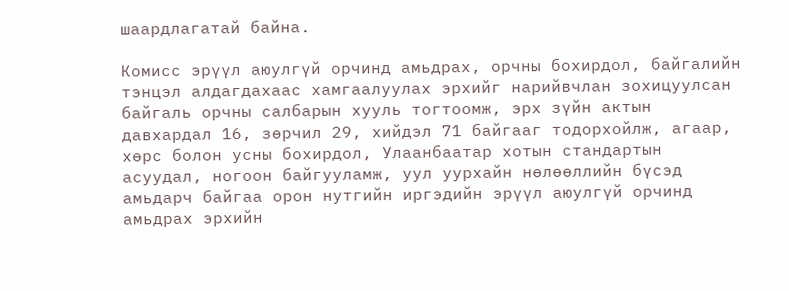шаардлагатай байна.

Комисс эрүүл аюулгүй орчинд амьдрах, орчны бохирдол, байгалийн тэнцэл алдагдахаас хамгаалуулах эрхийг нарийвчлан зохицуулсан байгаль орчны салбарын хууль тогтоомж, эрх зүйн актын давхардал 16, зөрчил 29, хийдэл 71 байгааг тодорхойлж, агаар, хөрс болон усны бохирдол, Улаанбаатар хотын стандартын асуудал, ногоон байгууламж, уул уурхайн нөлөөллийн бүсэд амьдарч байгаа орон нутгийн иргэдийн эрүүл аюулгүй орчинд амьдрах эрхийн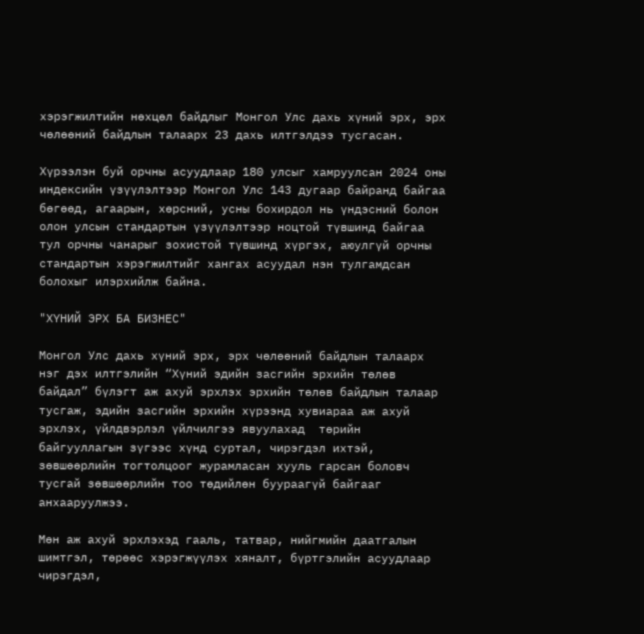хэрэгжилтийн нөхцөл байдлыг Монгол Улс дахь хүний эрх, эрх чөлөөний байдлын талаарх 23 дахь илтгэлдээ тусгасан.

Хүрээлэн буй орчны асуудлаар 180 улсыг хамруулсан 2024 оны индексийн үзүүлэлтээр Монгол Улс 143 дугаар байранд байгаа бөгөөд, агаарын, хөрсний, усны бохирдол нь үндэсний болон олон улсын стандартын үзүүлэлтээр ноцтой түвшинд байгаа тул орчны чанарыг зохистой түвшинд хүргэх, аюулгүй орчны стандартын хэрэгжилтийг хангах асуудал нэн тулгамдсан болохыг илэрхийлж байна.

"ХҮНИЙ ЭРХ БА БИЗНЕС"

Монгол Улс дахь хүний эрх, эрх чөлөөний байдлын талаарх нэг дэх илтгэлийн “Хүний эдийн засгийн эрхийн төлөв байдал” бүлэгт аж ахуй эрхлэх эрхийн төлөв байдлын талаар тусгаж, эдийн засгийн эрхийн хүрээнд хувиараа аж ахуй эрхлэх, үйлдвэрлэл үйлчилгээ явуулахад  төрийн байгууллагын зүгээс хүнд суртал, чирэгдэл ихтэй, зөвшөөрлийн тогтолцоог журамласан хууль гарсан боловч тусгай зөвшөөрлийн тоо төдийлөн буураагүй байгааг анхааруулжээ.

Мөн аж ахуй эрхлэхэд гааль, татвар, нийгмийн даатгалын шимтгэл, төрөөс хэрэгжүүлэх хяналт, бүртгэлийн асуудлаар чирэгдэл,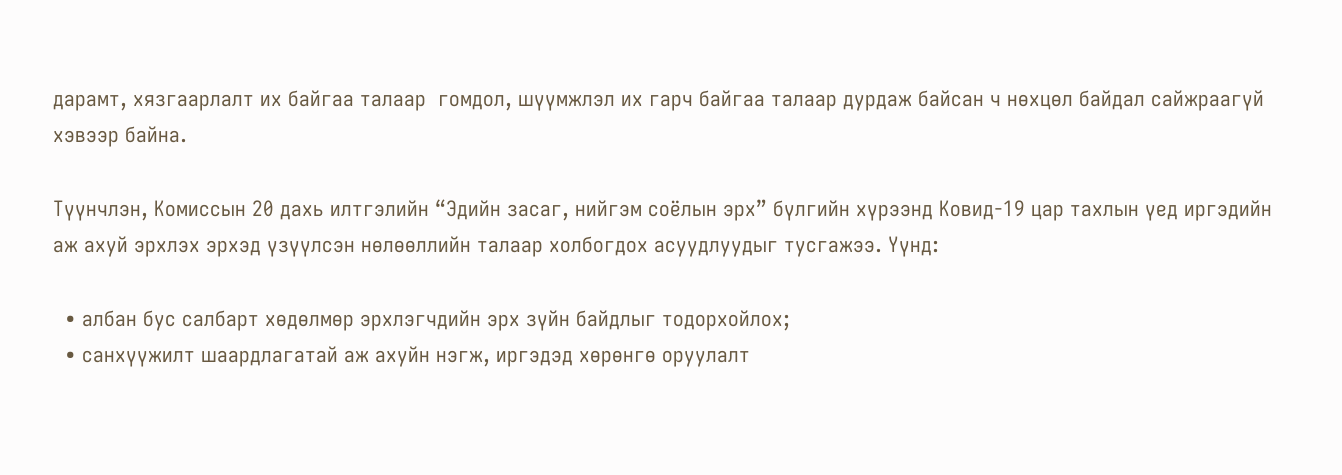дарамт, хязгаарлалт их байгаа талаар  гомдол, шүүмжлэл их гарч байгаа талаар дурдаж байсан ч нөхцөл байдал сайжраагүй хэвээр байна.

Түүнчлэн, Комиссын 20 дахь илтгэлийн “Эдийн засаг, нийгэм соёлын эрх” бүлгийн хүрээнд Ковид-19 цар тахлын үед иргэдийн аж ахуй эрхлэх эрхэд үзүүлсэн нөлөөллийн талаар холбогдох асуудлуудыг тусгажээ. Үүнд:

  • албан бус салбарт хөдөлмөр эрхлэгчдийн эрх зүйн байдлыг тодорхойлох;
  • санхүүжилт шаардлагатай аж ахуйн нэгж, иргэдэд хөрөнгө оруулалт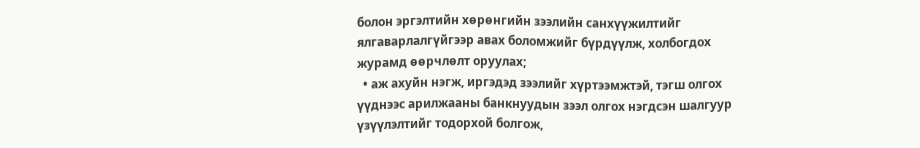болон эргэлтийн хөрөнгийн зээлийн санхүүжилтийг ялгаварлалгүйгээр авах боломжийг бүрдүүлж, холбогдох журамд өөрчлөлт оруулах;
  • аж ахуйн нэгж, иргэдэд зээлийг хүртээмжтэй, тэгш олгох үүднээс арилжааны банкнуудын зээл олгох нэгдсэн шалгуур үзүүлэлтийг тодорхой болгож,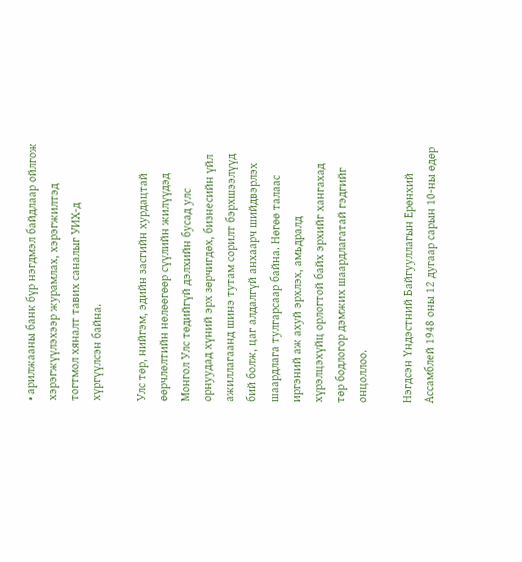• арилжааны банк бүр нэгдмэл байдлаар ойлгож хэрэгжүүлэхээр журамлах, хэрэгжилтэд тогтмол хяналт тавих саналыг УИХ-д хүргүүлсэн байна.

Улс төр, нийгэм, эдийн засгийн хурдацтай өөрчлөлтийн нөлөөгөөр сүүлийн жилүүдэд Монгол Улс төдийгүй дэлхийн бусад улс орнуудад хүний эрх зөрчигдөх, бизнесийн үйл ажиллагаанд шинэ тутам сорилт бэрхшээлүүд бий болж, цаг алдалгүй анхаарч шийдвэрлэх шаардлага тулгарсаар байна. Нөгөө талаас иргэний аж ахуй эрхлэх, амьдралд хүрэлцэхүйц орлогтой байх эрхийг хангахад төр бодлогор дэмжих шаардлагатай гэдгийг онцоллоо.

Нэгдсэн Үндэстний Байгууллагын Ерөнхий Ассамблей 1948 оны 12 дугаар сарын 10-ны өдөр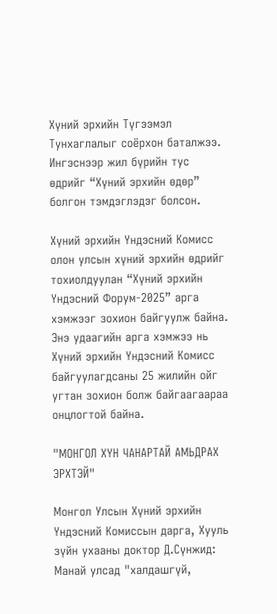Хүний эрхийн Түгээмэл Тунхаглалыг соёрхон баталжээ. Ингэснээр жил бүрийн тус өдрийг “Хүний эрхийн өдөр” болгон тэмдэглэдэг болсон.

Хүний эрхийн Үндэсний Комисс олон улсын хүний эрхийн өдрийг тохиолдуулан “Хүний эрхийн Үндэсний Форум-2025” арга хэмжээг зохион байгуулж байна. Энэ удаагийн арга хэмжээ нь Хүний эрхийн Үндэсний Комисс байгуулагдсаны 25 жилийн ойг угтан зохион болж байгаагаараа онцлогтой байна.

"МОНГОЛ ХҮН ЧАНАРТАЙ АМЬДРАХ ЭРХТЭЙ"

Монгол Улсын Хүний эрхийн Үндэсний Комиссын дарга, Хууль зүйн ухааны доктор Д.Сүнжид: Манай улсад "халдашгүй,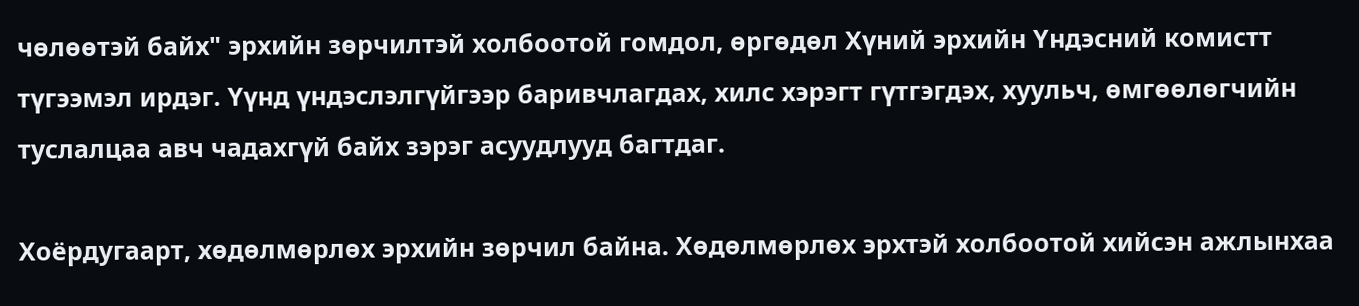чөлөөтэй байх" эрхийн зөрчилтэй холбоотой гомдол, өргөдөл Хүний эрхийн Үндэсний комистт түгээмэл ирдэг. Үүнд үндэслэлгүйгээр баривчлагдах, хилс хэрэгт гүтгэгдэх, хуульч, өмгөөлөгчийн туслалцаа авч чадахгүй байх зэрэг асуудлууд багтдаг.

Хоёрдугаарт, хөдөлмөрлөх эрхийн зөрчил байна. Хөдөлмөрлөх эрхтэй холбоотой хийсэн ажлынхаа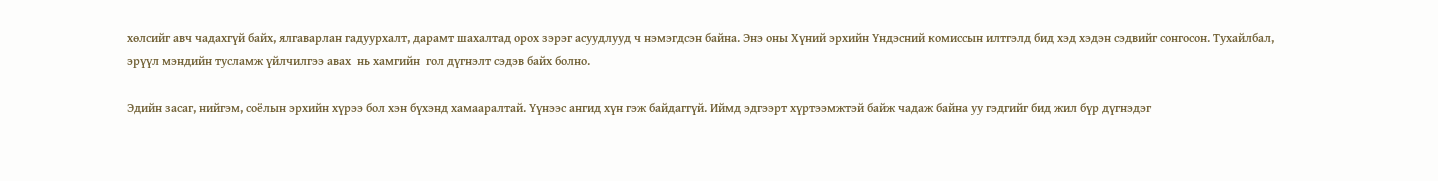хөлсийг авч чадахгүй байх, ялгаварлан гадуурхалт, дарамт шахалтад орох зэрэг асуудлууд ч нэмэгдсэн байна. Энэ оны Хүний эрхийн Үндэсний комиссын илтгэлд бид хэд хэдэн сэдвийг сонгосон. Тухайлбал, эрүүл мэндийн тусламж үйлчилгээ авах  нь хамгийн  гол дүгнэлт сэдэв байх болно.

Эдийн засаг, нийгэм, соёлын эрхийн хүрээ бол хэн бүхэнд хамааралтай. Үүнээс ангид хүн гэж байдаггүй. Иймд эдгээрт хүртээмжтэй байж чадаж байна уу гэдгийг бид жил бүр дүгнэдэг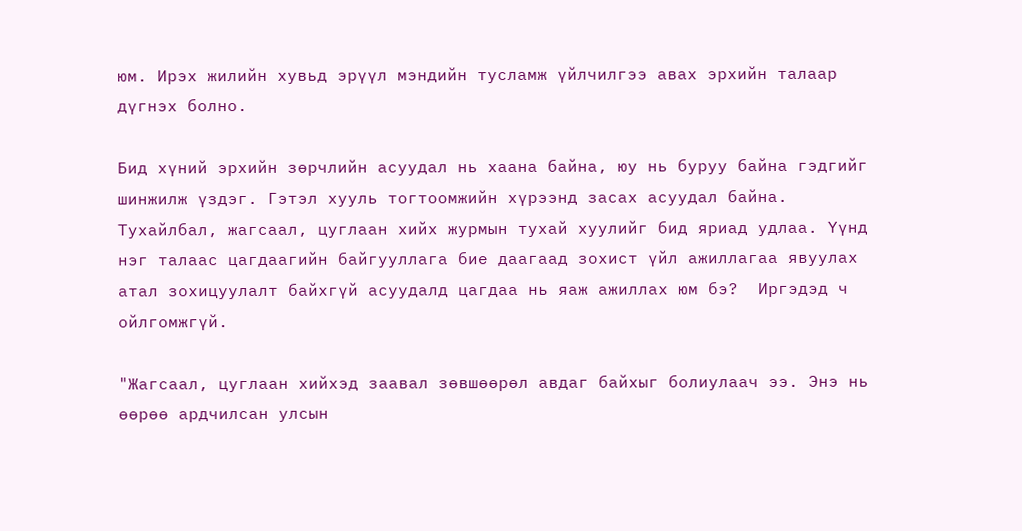юм. Ирэх жилийн хувьд эрүүл мэндийн тусламж үйлчилгээ авах эрхийн талаар дүгнэх болно.

Бид хүний эрхийн зөрчлийн асуудал нь хаана байна, юу нь буруу байна гэдгийг шинжилж үздэг. Гэтэл хууль тогтоомжийн хүрээнд засах асуудал байна. Тухайлбал, жагсаал, цуглаан хийх журмын тухай хуулийг бид яриад удлаа. Үүнд нэг талаас цагдаагийн байгууллага бие даагаад зохист үйл ажиллагаа явуулах атал зохицуулалт байхгүй асуудалд цагдаа нь яаж ажиллах юм бэ?  Иргэдэд ч ойлгомжгүй.

"Жагсаал, цуглаан хийхэд заавал зөвшөөрөл авдаг байхыг болиулаач ээ. Энэ нь өөрөө ардчилсан улсын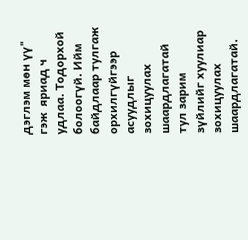дэглэм мөн үү" гэж  яриад ч удлаа. Тодорхой болоогүй. Ийм байдлаар тулгаж орхилгүйгээр асуудлыг зохицуулах шаардлагатай тул зарим зүйлийг хуулиар зохицуулах шаардлагатай.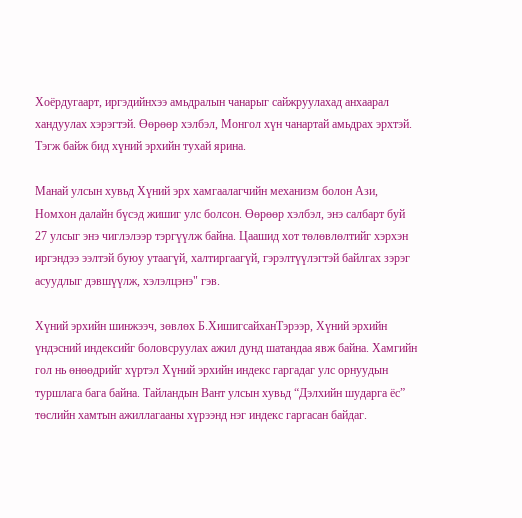Хоёрдугаарт, иргэдийнхээ амьдралын чанарыг сайжруулахад анхаарал хандуулах хэрэгтэй. Өөрөөр хэлбэл, Монгол хүн чанартай амьдрах эрхтэй. Тэгж байж бид хүний эрхийн тухай ярина.

Манай улсын хувьд Хүний эрх хамгаалагчийн механизм болон Ази, Номхон далайн бүсэд жишиг улс болсон. Өөрөөр хэлбэл, энэ салбарт буй 27 улсыг энэ чиглэлээр тэргүүлж байна. Цаашид хот төлөвлөлтийг хэрхэн иргэндээ ээлтэй буюу утаагүй, халтиргаагүй, гэрэлтүүлэгтэй байлгах зэрэг асуудлыг дэвшүүлж, хэлэлцэнэ" гэв.

Хүний эрхийн шинжээч, зөвлөх Б.ХишигсайханТэрээр, Хүний эрхийн үндэсний индексийг боловсруулах ажил дунд шатандаа явж байна. Хамгийн гол нь өнөөдрийг хүртэл Хүний эрхийн индекс гаргадаг улс орнуудын туршлага бага байна. Тайландын Вант улсын хувьд “Дэлхийн шударга ёс” төслийн хамтын ажиллагааны хүрээнд нэг индекс гаргасан байдаг.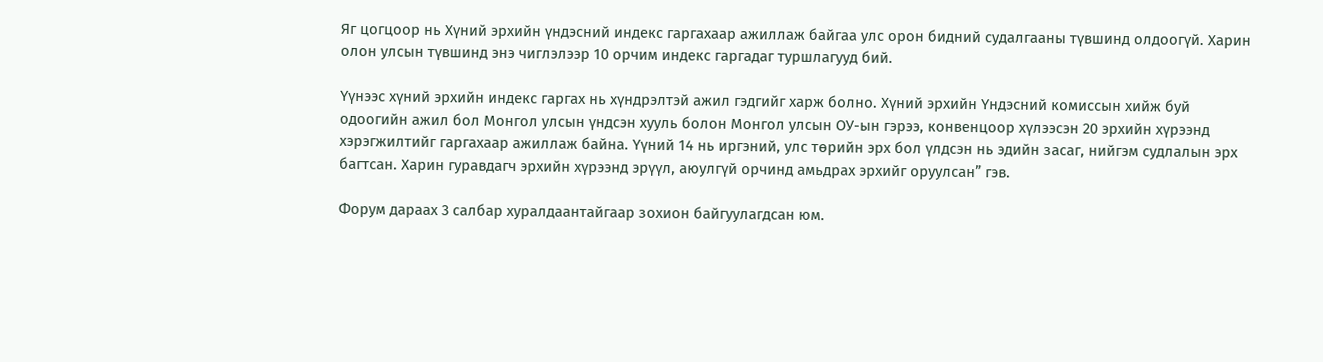Яг цогцоор нь Хүний эрхийн үндэсний индекс гаргахаар ажиллаж байгаа улс орон бидний судалгааны түвшинд олдоогүй. Харин олон улсын түвшинд энэ чиглэлээр 10 орчим индекс гаргадаг туршлагууд бий.

Үүнээс хүний эрхийн индекс гаргах нь хүндрэлтэй ажил гэдгийг харж болно. Хүний эрхийн Үндэсний комиссын хийж буй одоогийн ажил бол Монгол улсын үндсэн хууль болон Монгол улсын ОУ-ын гэрээ, конвенцоор хүлээсэн 20 эрхийн хүрээнд хэрэгжилтийг гаргахаар ажиллаж байна. Үүний 14 нь иргэний, улс төрийн эрх бол үлдсэн нь эдийн засаг, нийгэм судлалын эрх багтсан. Харин гуравдагч эрхийн хүрээнд эрүүл, аюулгүй орчинд амьдрах эрхийг оруулсан” гэв.

Форум дараах 3 салбар хуралдаантайгаар зохион байгуулагдсан юм.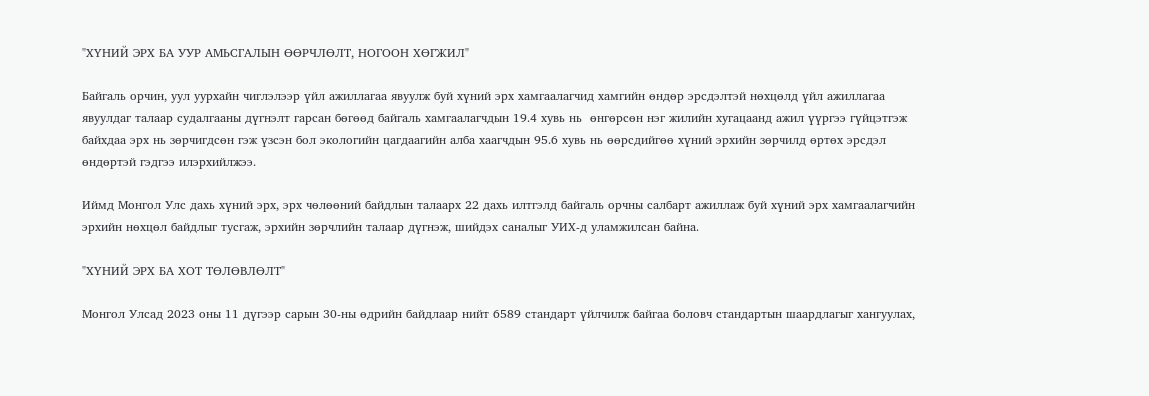"ХҮНИЙ ЭРХ БА УУР АМЬСГАЛЫН ӨӨРЧЛӨЛТ, НОГООН ХӨГЖИЛ"

Байгаль орчин, уул уурхайн чиглэлээр үйл ажиллагаа явуулж буй хүний эрх хамгаалагчид хамгийн өндөр эрсдэлтэй нөхцөлд үйл ажиллагаа явуулдаг талаар судалгааны дүгнэлт гарсан бөгөөд байгаль хамгаалагчдын 19.4 хувь нь  өнгөрсөн нэг жилийн хугацаанд ажил үүргээ гүйцэтгэж байхдаа эрх нь зөрчигдсөн гэж үзсэн бол экологийн цагдаагийн алба хаагчдын 95.6 хувь нь өөрсдийгөө хүний эрхийн зөрчилд өртөх эрсдэл өндөртэй гэдгээ илэрхийлжээ.

Иймд Монгол Улс дахь хүний эрх, эрх чөлөөний байдлын талаарх 22 дахь илтгэлд байгаль орчны салбарт ажиллаж буй хүний эрх хамгаалагчийн эрхийн нөхцөл байдлыг тусгаж, эрхийн зөрчлийн талаар дүгнэж, шийдэх саналыг УИХ-д уламжилсан байна.

"ХҮНИЙ ЭРХ БА ХОТ ТӨЛӨВЛӨЛТ"

Монгол Улсад 2023 оны 11 дүгээр сарын 30-ны өдрийн байдлаар нийт 6589 стандарт үйлчилж байгаа боловч стандартын шаардлагыг хангуулах,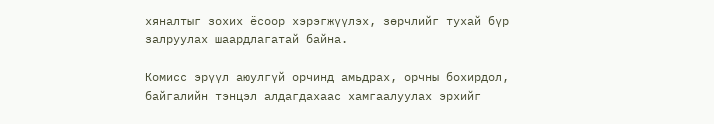хяналтыг зохих ёсоор хэрэгжүүлэх, зөрчлийг тухай бүр залруулах шаардлагатай байна.

Комисс эрүүл аюулгүй орчинд амьдрах, орчны бохирдол, байгалийн тэнцэл алдагдахаас хамгаалуулах эрхийг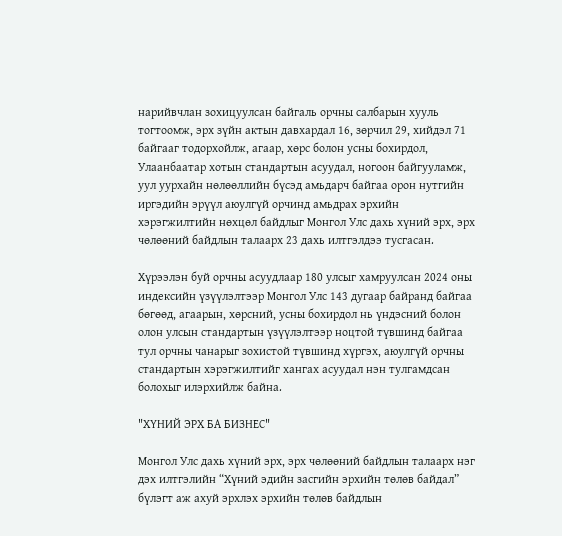нарийвчлан зохицуулсан байгаль орчны салбарын хууль тогтоомж, эрх зүйн актын давхардал 16, зөрчил 29, хийдэл 71 байгааг тодорхойлж, агаар, хөрс болон усны бохирдол, Улаанбаатар хотын стандартын асуудал, ногоон байгууламж, уул уурхайн нөлөөллийн бүсэд амьдарч байгаа орон нутгийн иргэдийн эрүүл аюулгүй орчинд амьдрах эрхийн хэрэгжилтийн нөхцөл байдлыг Монгол Улс дахь хүний эрх, эрх чөлөөний байдлын талаарх 23 дахь илтгэлдээ тусгасан.

Хүрээлэн буй орчны асуудлаар 180 улсыг хамруулсан 2024 оны индексийн үзүүлэлтээр Монгол Улс 143 дугаар байранд байгаа бөгөөд, агаарын, хөрсний, усны бохирдол нь үндэсний болон олон улсын стандартын үзүүлэлтээр ноцтой түвшинд байгаа тул орчны чанарыг зохистой түвшинд хүргэх, аюулгүй орчны стандартын хэрэгжилтийг хангах асуудал нэн тулгамдсан болохыг илэрхийлж байна.

"ХҮНИЙ ЭРХ БА БИЗНЕС"

Монгол Улс дахь хүний эрх, эрх чөлөөний байдлын талаарх нэг дэх илтгэлийн “Хүний эдийн засгийн эрхийн төлөв байдал” бүлэгт аж ахуй эрхлэх эрхийн төлөв байдлын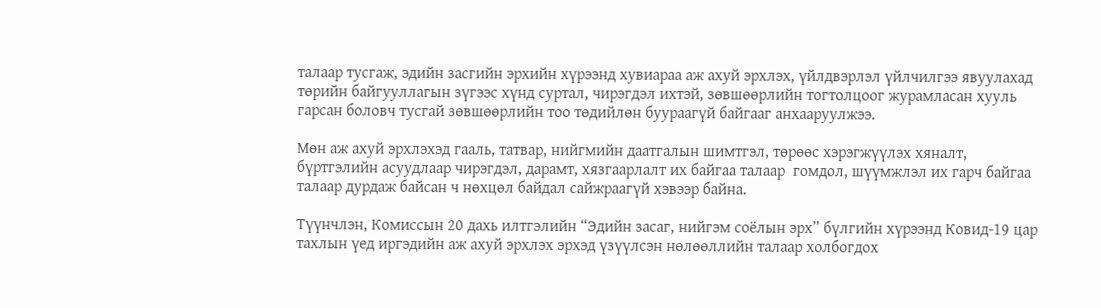талаар тусгаж, эдийн засгийн эрхийн хүрээнд хувиараа аж ахуй эрхлэх, үйлдвэрлэл үйлчилгээ явуулахад  төрийн байгууллагын зүгээс хүнд суртал, чирэгдэл ихтэй, зөвшөөрлийн тогтолцоог журамласан хууль гарсан боловч тусгай зөвшөөрлийн тоо төдийлөн буураагүй байгааг анхааруулжээ.

Мөн аж ахуй эрхлэхэд гааль, татвар, нийгмийн даатгалын шимтгэл, төрөөс хэрэгжүүлэх хяналт, бүртгэлийн асуудлаар чирэгдэл, дарамт, хязгаарлалт их байгаа талаар  гомдол, шүүмжлэл их гарч байгаа талаар дурдаж байсан ч нөхцөл байдал сайжраагүй хэвээр байна.

Түүнчлэн, Комиссын 20 дахь илтгэлийн “Эдийн засаг, нийгэм соёлын эрх” бүлгийн хүрээнд Ковид-19 цар тахлын үед иргэдийн аж ахуй эрхлэх эрхэд үзүүлсэн нөлөөллийн талаар холбогдох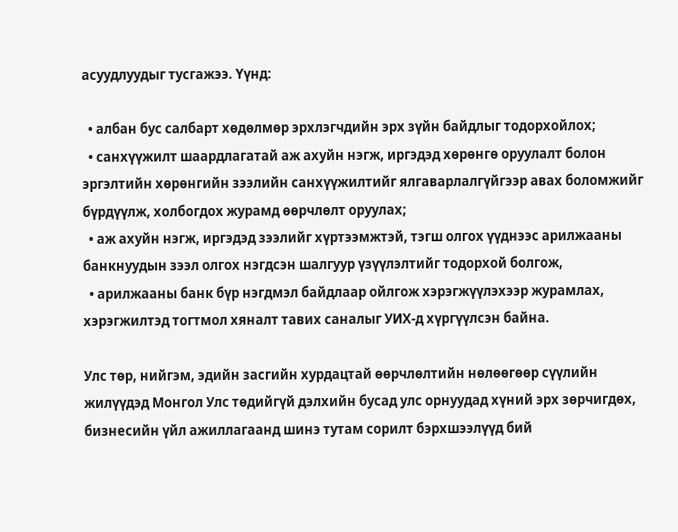асуудлуудыг тусгажээ. Үүнд:

  • албан бус салбарт хөдөлмөр эрхлэгчдийн эрх зүйн байдлыг тодорхойлох;
  • санхүүжилт шаардлагатай аж ахуйн нэгж, иргэдэд хөрөнгө оруулалт болон эргэлтийн хөрөнгийн зээлийн санхүүжилтийг ялгаварлалгүйгээр авах боломжийг бүрдүүлж, холбогдох журамд өөрчлөлт оруулах;
  • аж ахуйн нэгж, иргэдэд зээлийг хүртээмжтэй, тэгш олгох үүднээс арилжааны банкнуудын зээл олгох нэгдсэн шалгуур үзүүлэлтийг тодорхой болгож,
  • арилжааны банк бүр нэгдмэл байдлаар ойлгож хэрэгжүүлэхээр журамлах, хэрэгжилтэд тогтмол хяналт тавих саналыг УИХ-д хүргүүлсэн байна.

Улс төр, нийгэм, эдийн засгийн хурдацтай өөрчлөлтийн нөлөөгөөр сүүлийн жилүүдэд Монгол Улс төдийгүй дэлхийн бусад улс орнуудад хүний эрх зөрчигдөх, бизнесийн үйл ажиллагаанд шинэ тутам сорилт бэрхшээлүүд бий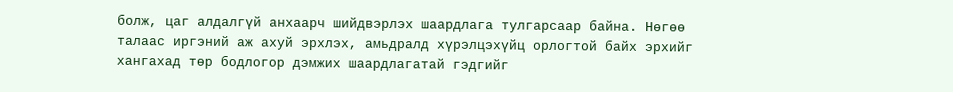болж, цаг алдалгүй анхаарч шийдвэрлэх шаардлага тулгарсаар байна. Нөгөө талаас иргэний аж ахуй эрхлэх, амьдралд хүрэлцэхүйц орлогтой байх эрхийг хангахад төр бодлогор дэмжих шаардлагатай гэдгийг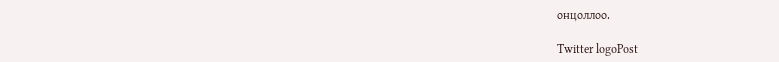онцоллоо.

Twitter logoPost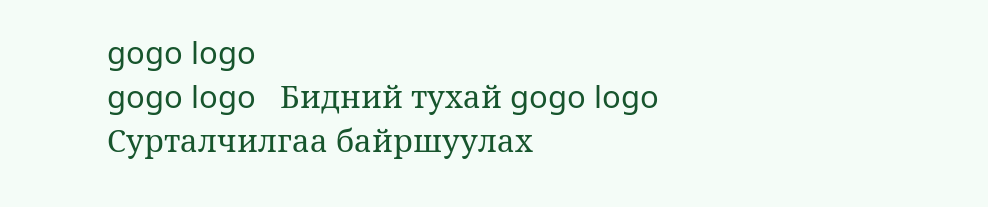gogo logo
gogo logo   Бидний тухай gogo logo   Сурталчилгаа байршуулах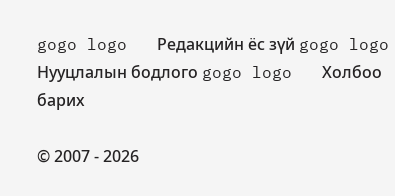gogo logo   Редакцийн ёс зүй gogo logo  Нууцлалын бодлого gogo logo   Холбоо барих

© 2007 - 2026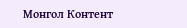Монгол Контент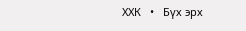ХХК   •   Бүх эрх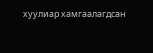хуулиар хамгаалагдсан